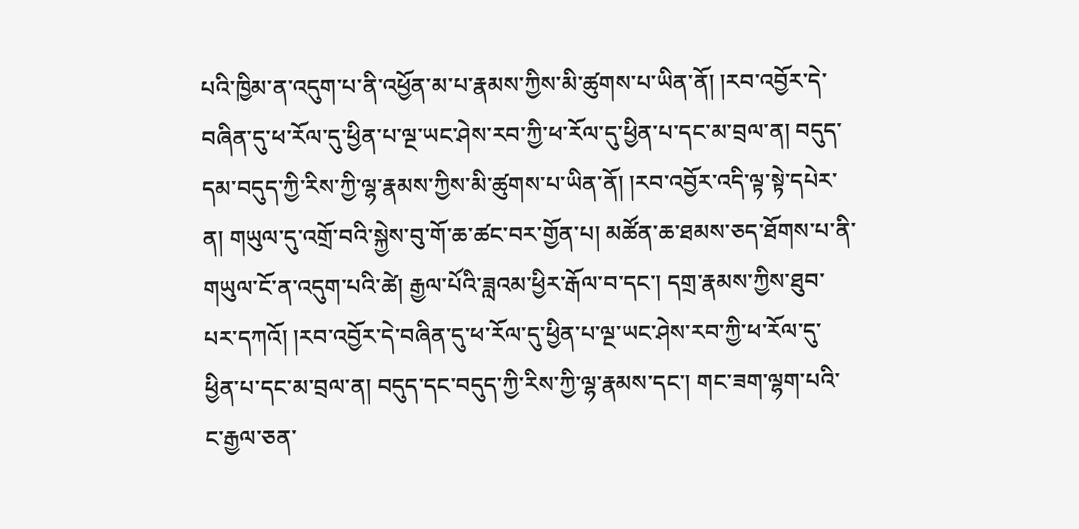པའི་ཁྱིམ་ན་འདུག་པ་ནི་འཕྱོན་མ་པ་རྣམས་ཀྱིས་མི་ཚུགས་པ་ཡིན་ནོ། །རབ་འབྱོར་དེ་བཞིན་དུ་ཕ་རོལ་དུ་ཕྱིན་པ་ལྔ་ཡང་ཤེས་རབ་ཀྱི་ཕ་རོལ་དུ་ཕྱིན་པ་དང་མ་བྲལ་ན། བདུད་དམ་བདུད་ཀྱི་རིས་ཀྱི་ལྷ་རྣམས་ཀྱིས་མི་ཚུགས་པ་ཡིན་ནོ། །རབ་འབྱོར་འདི་ལྟ་སྟེ་དཔེར་ན། གཡུལ་དུ་འགྲོ་བའི་སྐྱེས་བུ་གོ་ཆ་ཚང་བར་གྱོན་པ། མཚོན་ཆ་ཐམས་ཅད་ཐོགས་པ་ནི་གཡུལ་ངོ་ན་འདུག་པའི་ཚེ། རྒྱལ་པོའི་ཟླའམ་ཕྱིར་རྒོལ་བ་དང་། དགྲ་རྣམས་ཀྱིས་ཐུབ་པར་དཀའོ། །རབ་འབྱོར་དེ་བཞིན་དུ་ཕ་རོལ་དུ་ཕྱིན་པ་ལྔ་ཡང་ཤེས་རབ་ཀྱི་ཕ་རོལ་དུ་ཕྱིན་པ་དང་མ་བྲལ་ན། བདུད་དང་བདུད་ཀྱི་རིས་ཀྱི་ལྷ་རྣམས་དང་། གང་ཟག་ལྷག་པའི་ང་རྒྱལ་ཅན་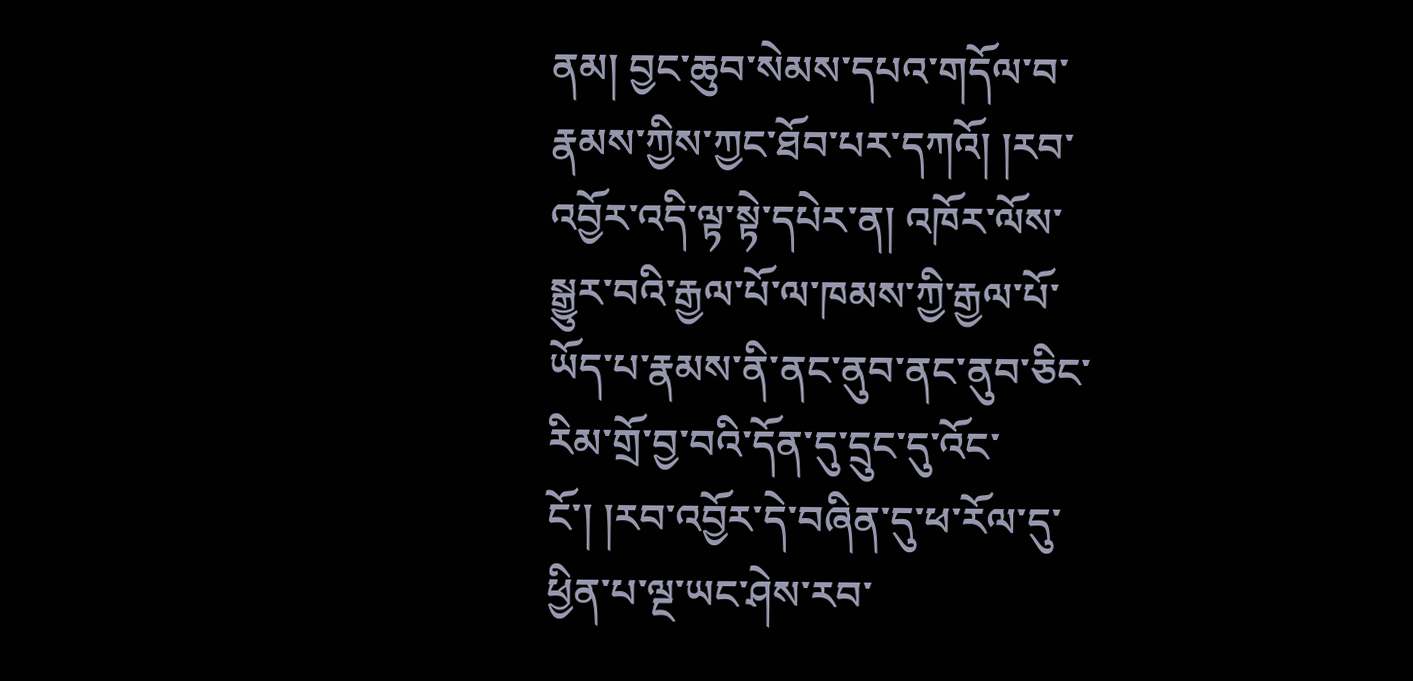ནམ། བྱང་ཆུབ་སེམས་དཔའ་གདོལ་བ་རྣམས་ཀྱིས་ཀྱང་ཐོབ་པར་དཀའོ། །རབ་འབྱོར་འདི་ལྟ་སྟེ་དཔེར་ན། འཁོར་ལོས་སྒྱུར་བའི་རྒྱལ་པོ་ལ་ཁམས་ཀྱི་རྒྱལ་པོ་ཡོད་པ་རྣམས་ནི་ནང་ནུབ་ནང་ནུབ་ཅིང་རིམ་གྲོ་བྱ་བའི་དོན་དུ་དྲུང་དུ་འོང་ངོ་། །རབ་འབྱོར་དེ་བཞིན་དུ་ཕ་རོལ་དུ་ཕྱིན་པ་ལྔ་ཡང་ཤེས་རབ་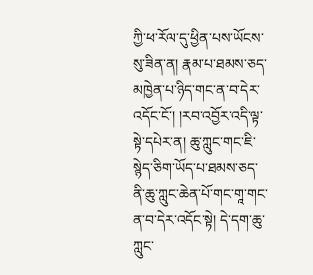ཀྱི་ཕ་རོལ་དུ་ཕྱིན་པས་ཡོངས་སུ་ཟིན་ན། རྣམ་པ་ཐམས་ཅད་མཁྱེན་པ་ཉིད་གང་ན་བ་དེར་འདོང་ངོ་། །རབ་འབྱོར་འདི་ལྟ་སྟེ་དཔེར་ན། ཆུ་ཀླུང་གང་ཇི་སྙེད་ཅིག་ཡོད་པ་ཐམས་ཅད་ནི་ཆུ་ཀླུང་ཆེན་པོ་གང་གཱ་གང་ན་བ་དེར་འདོང་སྟེ། དེ་དག་ཆུ་ཀླུང་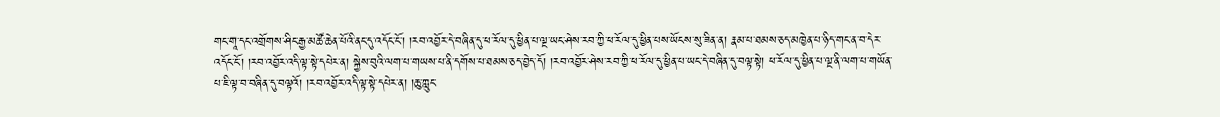གང་གཱ་དང་འགྲོགས་ཤིང་རྒྱ་མཚོ་ཆེན་པོའི་ནང་དུ་འདོང་ངོ་། །རབ་འབྱོར་དེ་བཞིན་དུ་ཕ་རོལ་དུ་ཕྱིན་པ་ལྔ་ཡང་ཤེས་རབ་ཀྱི་ཕ་རོལ་དུ་ཕྱིན་པས་ཡོངས་སུ་ཟིན་ན། རྣམ་པ་ཐམས་ཅད་མཁྱེན་པ་ཉིད་གང་ན་བ་དེར་འདོང་ངོ་། །རབ་འབྱོར་འདི་ལྟ་སྟེ་དཔེར་ན། སྐྱེས་བུའི་ལག་པ་གཡས་པ་ནི་དགོས་པ་ཐམས་ཅད་བྱེད་དོ། །རབ་འབྱོར་ཤེས་རབ་ཀྱི་ཕ་རོལ་དུ་ཕྱིན་པ་ཡང་དེ་བཞིན་དུ་བལྟ་སྟེ། ཕ་རོལ་དུ་ཕྱིན་པ་ལྔ་ནི་ལག་པ་གཡོན་པ་ཇི་ལྟ་བ་བཞིན་དུ་བལྟའོ། །རབ་འབྱོར་འདི་ལྟ་སྟེ་དཔེར་ན། །ཆུ་ཀླུང་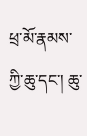ཕྲ་མོ་རྣམས་ཀྱི་ཆུ་དང་། ཆུ་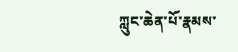ཀླུང་ཆེན་པོ་རྣམས་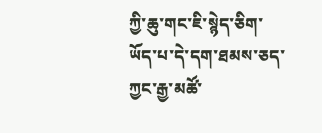ཀྱི་ཆུ་གང་ཇི་སྙེད་ཅིག་ཡོད་པ་དེ་དག་ཐམས་ཅད་ཀྱང་རྒྱ་མཚོ་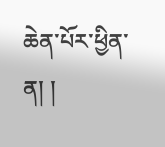ཆེན་པོར་ཕྱིན་ན། །